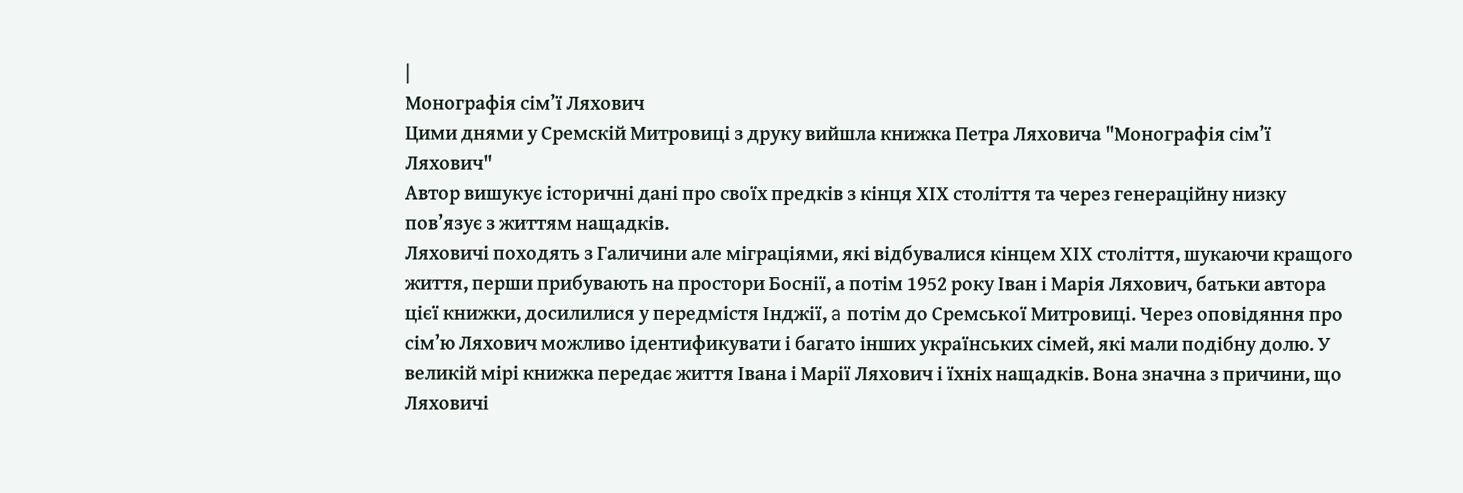|
Монографія сім’ї Ляхович
Цими днями у Сремскій Митровиці з друку вийшла книжка Петра Ляховича "Монографія сім’ї Ляхович"
Автор вишукує історичні дані про своїх предків з кінця ХІХ століття та через генераційну низку пов’язує з життям нащадків.
Ляховичі походять з Галичини але міграціями, які відбувалися кінцем ХІХ століття, шукаючи кращого життя, перши прибувають на простори Боснії, а потім 1952 року Іван і Марія Ляхович, батьки автора цієї книжки, досилилися у передмістя Інджії, a потім до Сремської Митровиці. Через оповідяння про сім’ю Ляхович можливо ідентификувати і багато інших українських сімей, які мали подібну долю. У великій мірі книжка передає життя Івана і Марії Ляхович і їхніх нащадків. Вона значна з причини, що Ляховичі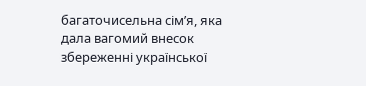багаточисельна сім’я, яка дала вагомий внесок збереженні української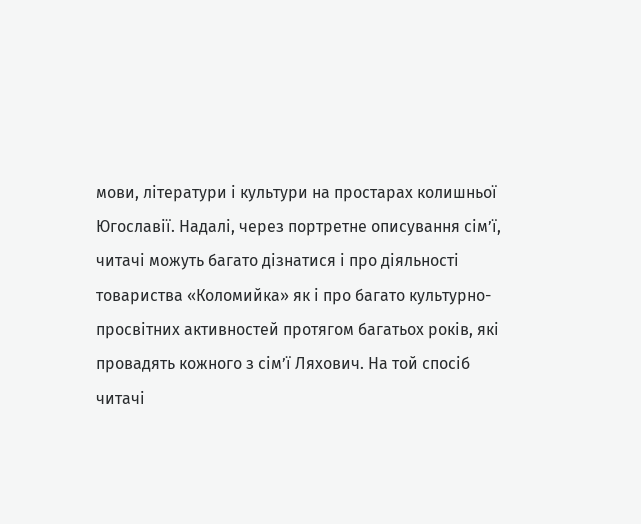мови, літератури і культури на простарах колишньої Югославії. Надалі, через портретне описування сім’ї, читачі можуть багато дізнатися і про діяльності товариства «Коломийка» як і про багато культурно-просвітних активностей протягом багатьох років, які провадять кожного з сім’ї Ляхович. На той спосіб читачі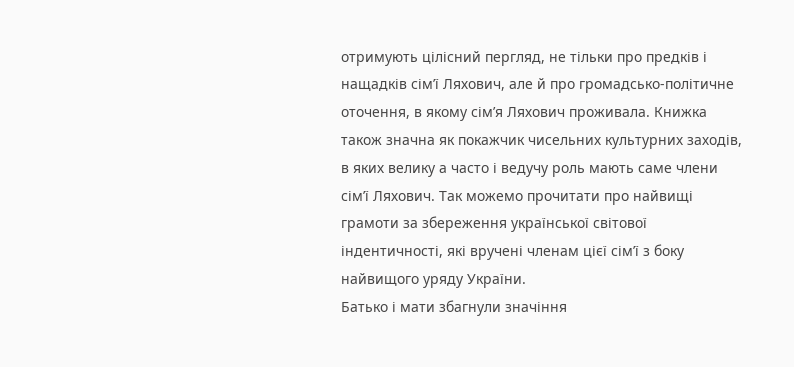отримують цілісний пергляд, не тільки про предків і нащадків сім’ї Ляхович, але й про громадсько-політичне оточення, в якому сім’я Ляхович проживала. Книжка також значна як покажчик чисельних культурних заходів, в яких велику а часто і ведучу роль мають саме члени сім’ї Ляхович. Так можемо прочитати про найвищі грамоти за збереження української світової індентичності, які вручені членам цієї сім’ї з боку найвищого уряду України.
Батько і мати збагнули значіння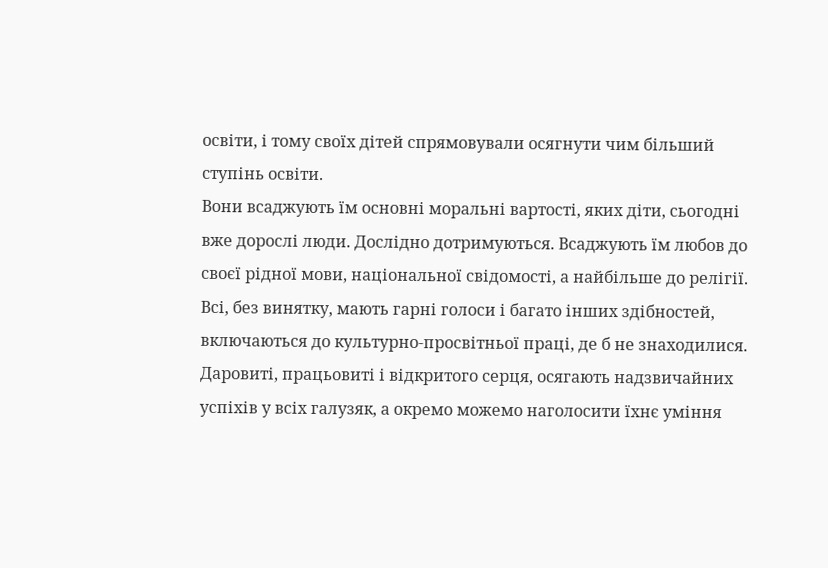освіти, і тому своїх дітей спрямовували осягнути чим більший ступінь освіти.
Вони всаджують їм основні моральні вартості, яких діти, сьогодні вже дорослі люди. Дослідно дотримуються. Всаджують їм любов до своєї рідної мови, національної свідомості, а найбільше до релігії.
Всі, без винятку, мають гарні голоси і багато інших здібностей, включаються до культурно-просвітньої праці, де б не знаходилися. Даровиті, працьовиті і відкритого серця, осягають надзвичайних успіхів у всіх галузяк, а окремо можемо наголосити їхнє уміння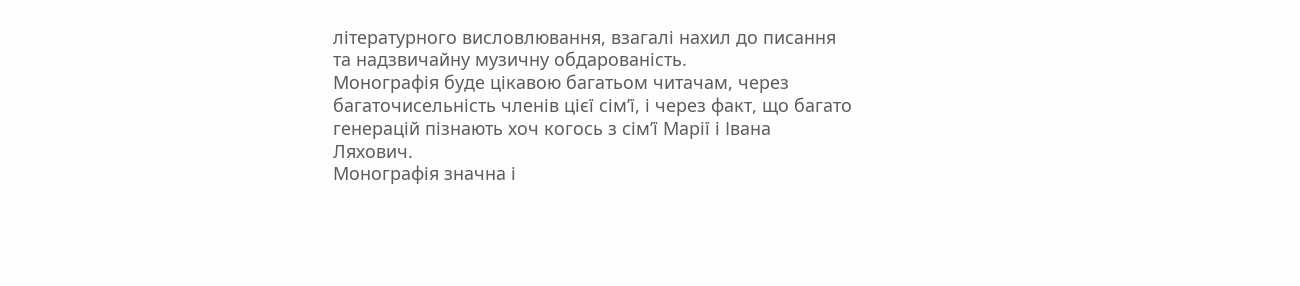літературного висловлювання, взагалі нахил до писання та надзвичайну музичну обдарованість.
Монографія буде цікавою багатьом читачам, через багаточисельність членів цієї сім’ї, і через факт, що багато генерацій пізнають хоч когось з сім’ї Марії і Івана Ляхович.
Монографія значна і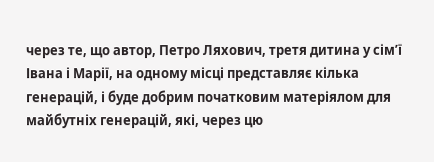через те, що автор, Петро Ляхович, третя дитина у сім’ї Івана і Марії, на одному місці представляє кілька генерацій, і буде добрим початковим матеріялом для майбутніх генерацій, які, через цю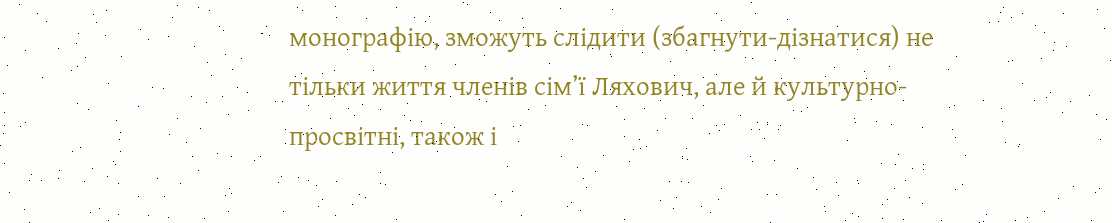монографію, зможуть слідити (збагнути-дізнатися) не тільки життя членів сім’ї Ляхович, але й культурно-просвітні, також і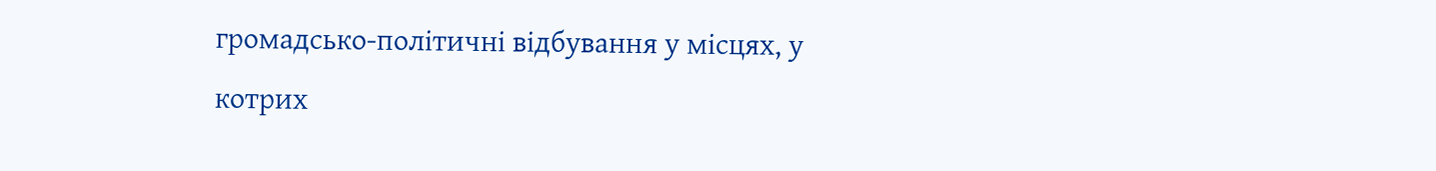громадсько-політичні відбування у місцях, у котрих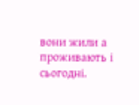вони жили а проживають і сьогодні.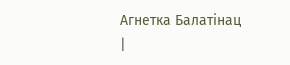Агнетка Балатінац
|